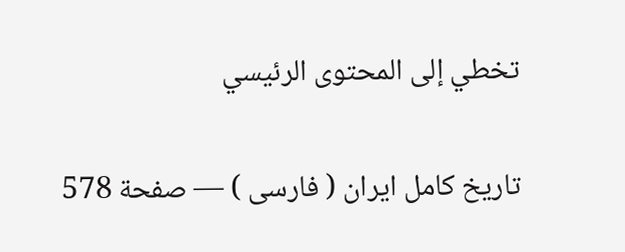تخطي إلى المحتوى الرئيسي

تاريخ كامل ايران ( فارسى ) — صفحة 578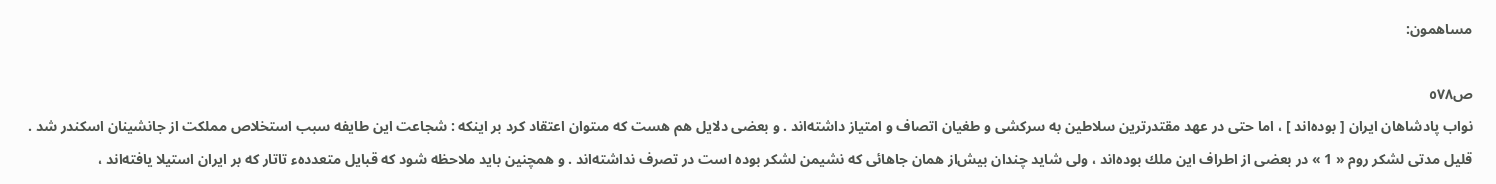مساهمون:

ص٥٧٨
نواب پادشاهان ايران [ بوده‌اند ] ، اما حتى در عهد مقتدرترين سلاطين به سركشى و طغيان اتصاف و امتياز داشته‌اند . و بعضى دلايل هم هست كه مىتوان اعتقاد كرد بر اينكه : شجاعت اين طايفه سبب استخلاص مملكت از جانشينان اسكندر شد . قليل مدتى لشكر روم « 1 » در بعضى از اطراف اين ملك بوده‌اند ، ولى شايد چندان بيش‌از همان جاهائى كه نشيمن لشكر بوده است در تصرف نداشته‌اند . و همچنين بايد ملاحظه شود كه قبايل متعددهء تاتار كه بر ايران استيلا يافته‌اند ،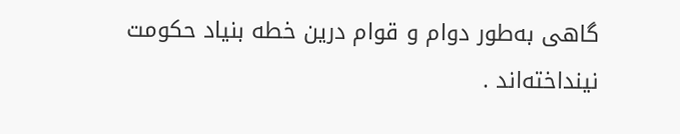گاهى به‌طور دوام و قوام درين خطه بنياد حكومت نينداخته‌اند .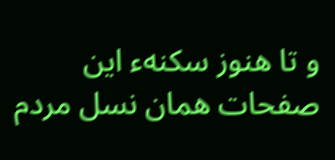و تا هنوز سكنهء اين صفحات همان نسل مردم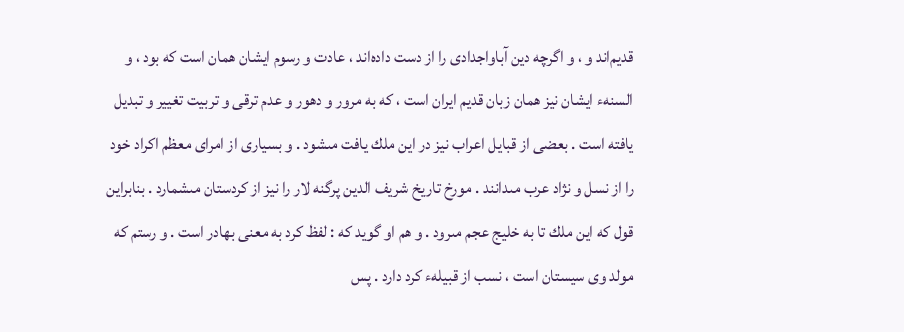قديم‌اند و ، و اگرچه دين آباواجدادى را از دست داده‌اند ، عادت و رسوم ايشان همان است كه بود ، و السنهء ايشان نيز همان زبان قديم ايران است ، كه به مرور و دهور و عدم ترقى و تربيت تغيير و تبديل يافته است . بعضى از قبايل اعراب نيز در اين ملك يافت مىشود . و بسيارى از امراى معظم اكراد خود را از نسل و نژاد عرب مىدانند . مورخ تاريخ شريف الدين پرگنه لار را نيز از كردستان مىشمارد . بنابراين قول كه اين ملك تا به خليج عجم مىرود . و هم او گويد كه : لفظ كرد به معنى بهادر است . و رستم كه مولد وى سيستان است ، نسب از قبيلهء كرد دارد . پس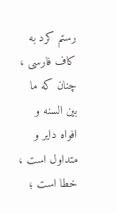رستم كرد به كاف فارسى ، چنان كه ما بين السنه و افواه داير و متداول است ، خطا است ؛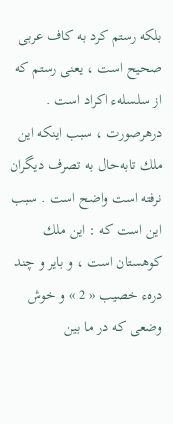بلكه رستم كرد به كاف عربى صحيح است ، يعنى رستم كه از سلسلهء اكراد است . درهرصورت ، سبب اينكه اين ملك تابه‌حال به تصرف ديگران نرفته است واضح است . سبب اين است كه : اين ملك كوهستان است ، و باير و چند درهء خصيب « 2 » و خوش وضعى كه در ما بين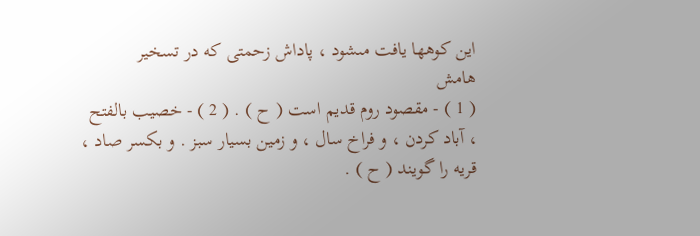اين كوهها يافت مىشود ، پاداش زحمتى كه در تسخير
هامش
( 1 ) - مقصود روم قديم است ( ح ) . ( 2 ) - خصيب بالفتح ، آباد كردن ، و فراخ سال ، و زمين بسيار سبز . و بكسر صاد ، قريه را گويند ( ح ) .